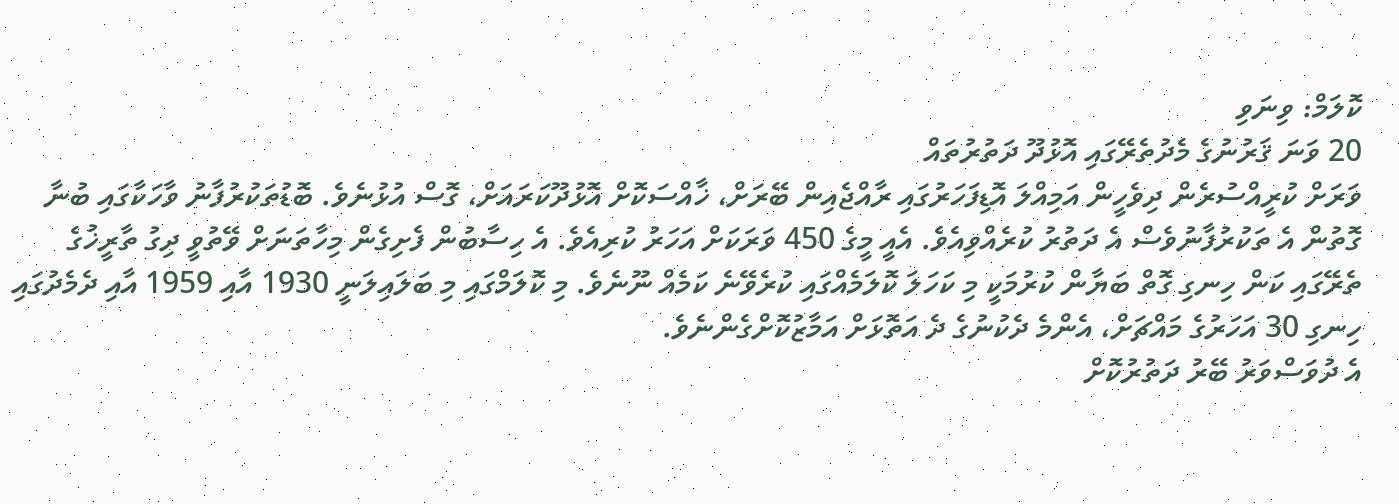ކޮލަމް: ވިނަވި
20 ވަނަ ޤަރުނުގެ މެދުތެރޭގައި އޮޅުދޫ ދަތުރުތައް
ވަރަށް ކުރީއްސުރެން ދިވެހީން އަމިއްލަ އޮޑިފަހަރުގައި ރާއްޖެއިން ބޭރަށް، ޚާއްސަކޮށް އޮޅުދޫކަރައަށް، ގޮސް އުޅުނެވެ. ބޮޑުތަކުރުފާނު ވާހަކާގައި ބުނާ ގޮތުން އެ ތަކުރުފާނުވެސް އެ ދަތުރު ކުރެއްވިއެވެ. އެއީ މީގެ 450 ވަރަކަށް އަހަރު ކުރިއެވެ. އެ ހިސާބުން ފެށިގެން މިހާތަނަށް ވޭތުވީ ދިގު ތާރީޚުގެ ތެރޭގައި ކަން ހިނގި ގޮތް ބަޔާން ކުރުމަކީ މި ކަހަލަ ކޮލަމެއްގައި ކުރެވޭނެ ކަމެއް ނޫނެވެ. މި ކޮލަމްގައި މި ބަލައިލަނީ 1930 އާއި 1959 އާއި ދެމެދުގައި ހިނގި 30 އަހަރުގެ މައްޗަށް، އެންމެ ދެކުނުގެ ދެ އަތޮޅަށް އަމާޒުކޮށްގެންނެވެ.
އެ ދުވަސްވަރު ބޭރު ދަތުރުކޮށް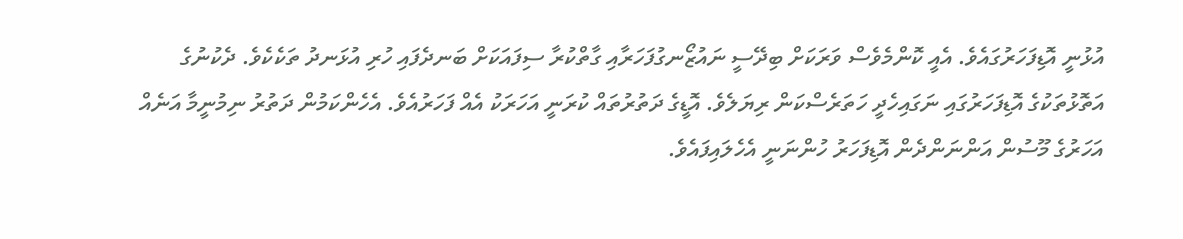އުޅުނީ އޮޑިފަހަރުގައެވެ. އެއީ ކޮންމެވެސް ވަރަކަށް ބިދޭސީ ނައުޒޯނގުފަހަރާއި ގާތްކުރާ ސިފައަކަށް ބަނދެފައި ހުރި އުޅަނދު ތަކެކެވެ. ދެކުނުގެ އަތޮޅުތަކުގެ އޮޑިފަހަރުގައި ނަގައިހެދީ ހަތަރެސްކަން ރިޔަލެވެ. އޮޑީގެ ދަތުރުތައް ކުރަނީ އަހަރަކު އެއް ފަހަރުއެވެ. އެހެންކަމުން ދަތުރު ނިމުނީމާ އަނެއް އަހަރުގެ މޫސުން އަންނަންދެން އޮޑިފަހަރު ހުންނަނީ އެހެލައިފައެވެ.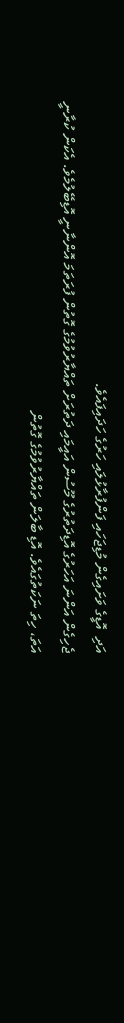އަދި  އޮޑީގެ ވަށައިގެން މުޑިޖަހައި ފަންފުރާޅުލައި ހަރުގެ ހަދައިފައެވެ.
ޖެހިގެން އަންނަ އަހަރުގެ އޮޑިދަތުރުގެ މޫސުން އައީމައި ދަތުރަށް ތައްޔާރުވުމުގެ ގޮތުން ފުރަތަމަ އޮންނާނީ އޮޑިބޭލުމެވެ. އެކަން ކުރާނީ އަތަ، ހިތަ ނަކަތުގައެވެ. އޮޑި ބާލަން ތައްޔާރުވުމުގެ ގޮތުން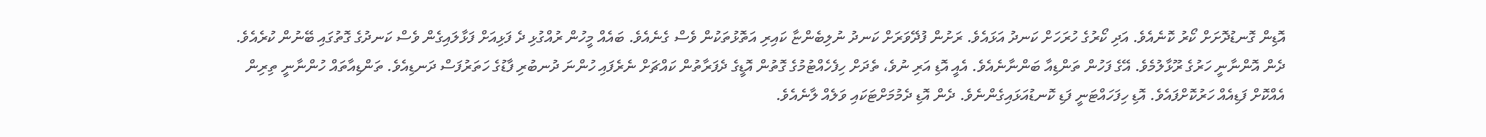އޮޑިން ގޮނޑުދޮށަށް ކޯރު ކޮނެއެވެ. އަދި ކޯރުގެ ހުރަހަށް ކަނދު އަޅައެވެ. ރަށުން ފުދޭވަރަށް ކަނދު ނުލިބެންޏާ ކައިރި އަތޮޅުތަކުން ވެސް ގެނެއެވެ. ބައެއް މީހުން ރުއްގުޅި ދެ ފަޅިއަށް ފަޅާލައިގެން ވެސް ކަނދުގެ ގޮތުގައި ބޭނުން ކުރެއެވެ.
ދެން އޮންނާނީ ހަރުގެ ރޫޅާލުމެވެ. އޭގެ ފަހުން ތަންޑިއާ ބަންނާނެއެވެ. އެއީ އޮޑި އަރި ނުވެ، ތެދަށް ހިފެހެއްޓުމުގެ ގޮތުން އޮޑީގެ ދެފަރާތުން ކައްޗަށް ނެރެފައި ހުންނަ ދުނބުރި ފާޑުގެ ހަތަރުފަސް ދަނޑިއެވެ. ތަންޑިއާތައް ހުންނާނީ ތިރިން އެއްކޮށް ފަޑިއެއް ހަރުކޮށްފައެވެ. އޮޑި ހިފަހައްޓަނީ ފަޑި ކޮނޑުއަޅައިގެންނެވެ. ދެން އޮޑި ދެމުމަށްޓަކައި ވަލެއް ލާނެއެވެ.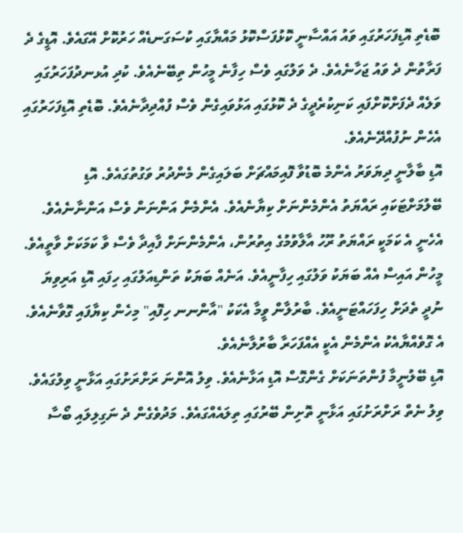ބޮޑެތި އޮޑިފަހަރުގައި ވައު އައްސާނީ ކޮޅުފަސްކޮޅު މައްޔާގައި ކުސަގަނޑެއް ހަރުކޮށް އޭގައެވެ. އޮޑީގެ ދެ ފަރާތުން ދެ ވައު ޖަހާނެއެވެ. ދެ ވަލުގައި ވެސް ހިފާނެ މީހުން ތިބޭނެއެވެ. ކުދި އުޅނދުފަހަރުގައި ވަލެއް ދެފަށްކޮށްފައި ކަނިކުރެދީގެ ދެ ކޮޅުގައި އަޅުވައިގެން ވެސް ފުއްދިދާނެއެވެ. ބޮޑެތި އޮޑިފަހަރުގައި އެހެން ނުފުއްދޭނެއެވެ.
އޮޑި ބާލާނީ ދިޔަވަރު އެންމެ ބޮޑުވާ ފޮއިމައްޗަށް ބަލައިގެން މެންދުރު ވަގުތުގައެވެ. އޮޑި ބޭލުމަށްޓަކައި ރައްޔަތު އެންމެންނަށް ކިޔާނެއެވެ. އެންމެން އަންނަން ވެސް އަންނާނެއެވެ. އެހެނީ އެ ކަމަކީ ރައްޔަތު ރޫހު އާލާވުމުގެ އިތުރުން، އެންމެންނަށް ފާއިދާ ވެސް ވާ ކަމަކަށް ވާތީއެވެ. މީހުން އައިސް އެއް ބަޔަކު ވަލުގައި ހިފާނީއެވެ. އަނެއް ބަޔަކު ތަންޑިއަލުގައި ހިފައި އޮޑި އަރިވިޔަ ނުދީ ތެދަށް ހިފަހައްޓަނީއެވެ. ބާރުލާން ވީމާ އެކަކު "އާންނނ ހިފޮއި" މިހެން ކިޔާފައި ގޮވާނެއެވެ. އެ ގޮވެއްޔާއެކު އެންމެން އެކީ އެއްފަހަރާ ބާރުލާނެއެވެ.
އޮޑި ބޭލުނީމާ ފުންތަނަކަށް ގެންގޮސް އޮޑި އަޅާނެއެވެ. ވިލު އޮންނަ ރަށްރަށުގައި އަޅާނީ ވިލުގައެވެ. ވިލު ނެތް ރަށްރަށުގައި އަޅާނީ ތޮށިން ބޭރުގައި ތިލައެއްގައެވެ. މަދުވެގެން ދެ ނަގިލިލައި ބޯސާ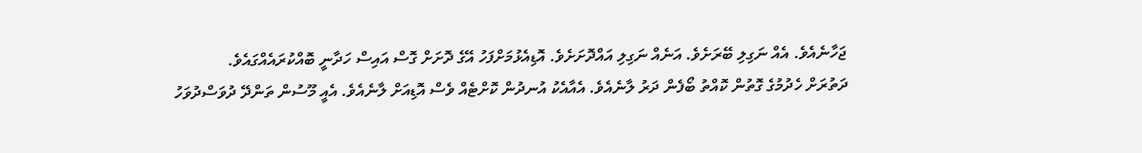ޖަހާނެއެވެ. އެއް ނަގިލި ބޭރަށެވެ. އަނެއް ނަގިލި އައްދޮށަށެވެ. އޮޑިއެޅުމަށްފަހު އޭގެ ދޮށަށް ގޮސް އައިސް ހަދާނީ ބޮއްކުރައެއްގައެވެ.
ދަތުރަށް ހެދުމުގެ ގޮތުން ކޮއްތު ބޯފެން ދަރު ލާނެއެވެ. އެއާއެކު އުނދުން ކޮށްޓެއް ވެސް އޮޑިއަށް ލާނެއެވެ. އެއީ މޫސުން ތަންދޭ ދުވަސްދުވަހު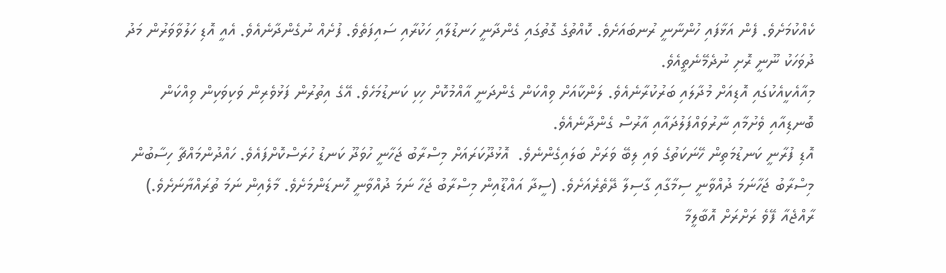ކެއްކުމަށެވެ. ފެން އަޅާފައި ހުންނާނީ ރުނބައަށެވެ. ކޮއްތުގެ ގޮތުގައި ގެންދާނީ ހަނޑުލާއި ހަކުރާއި ސައިފަތެވެ. ފުށެއް ނުގެންދާނެއެވެ. އެއީ އޮޑި ހަލުވާވަރުން މަދު ދުވަހަކު ނޫނީ ރޮށި ނުދެމޭނެތީއެވެ.
މިއާއެކީއެކުގައި އޮޑިއަށް މުދާލައި ބަރުކުރާނެއެވެ. ލަންކާއަށް ވިއްކަން ގެންދަނީ އާއްމުކޮށް ހިކި ކަނޑުމަހެވެ. އޭގެ އިތުރުން ފަޅުވެރިން ވަކިވަކިން ވިއްކަން ބޮނޑިއާއި ވެށުމާއި ނާރުވައްފަލުދައާއި އާރުސް ގެންދާނެއެވެ.
އޮޑި ފުރާނީ ކަނޑުމަތިން ހޭނަކަތުގެ ވައި ލިބޭ ވަރަށް ބަލައިގެންނެވެ.  އޮޅުދޫކަރައަށް މިސްރާބު ޖަހާނީ ހުވަދޫ ކަނޑު ހުރަސްކޮށްފައެވެ. ހައްދުންމައްޗާ ހިސާބުން މިސްރާބު ޖަހާނަމަ ދުއްވާނީ ސިމާގާއި ގާސިލާ ދޭތެރެއަށެވެ. (ސީދާ އައްޑޫއިން މިސްރާބު ޖަހާ ނަމަ ދުއްވާނީ ހޮނޑަންމަށެވެ. މާލެއިން ނަމަ ތުރައްޔާނަށެވެ.)
ރާއްޖެއާ ފޭވެ ރަށްރަށް އޮބާލީމާ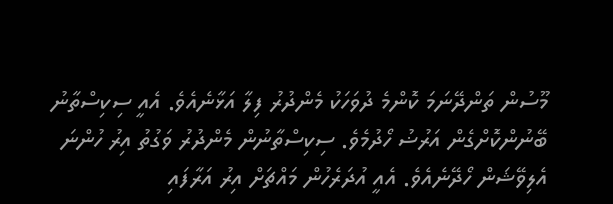މޫސުން ތަންދޭނަމަ ކޮންމެ ދުވަހަކު މެންދުރު ފިލާ އަޅާނެއެވެ. އެއީ ސިކިސްތާނު ބޭނުންކޮށްގެން އަރުޟު ހޯދުމެވެ. ސިކިސްތާނުން މެންދުރު ވަގުތު އިރު ހުންނަ އެލިވޭޝަން ހޯދޭނެއެވެ. އެއީ އުދަރެހުން މައްޗަށް އިރު އަރާފައި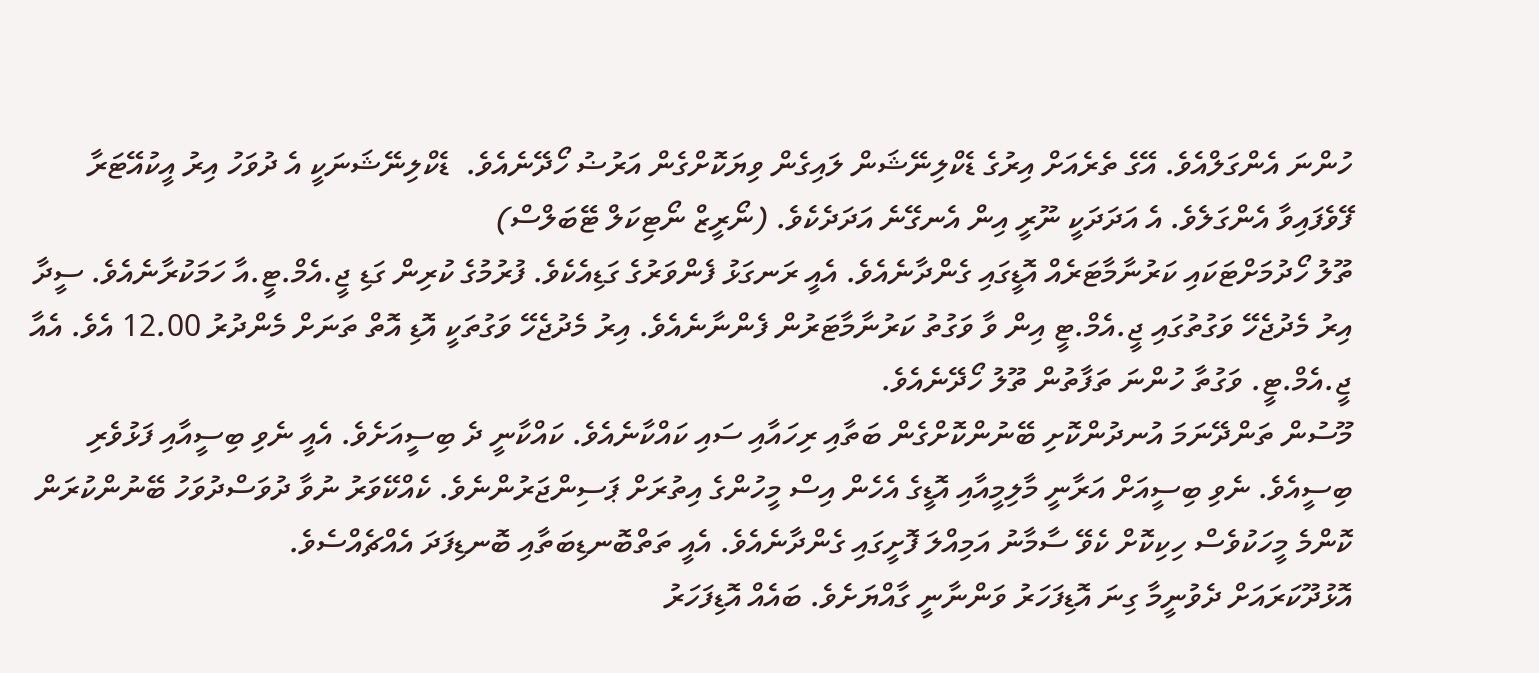ހުންނަ އެންގަލްއެވެ. އޭގެ ތެރެއަށް އިރުގެ ޑެކްލިނޭޝަން ލައިގެން ވިޔަކޮށްގެން އަރުޟު ހޯދޭނެއެވެ.  ޑެކްލިނޭޝަނަކީ އެ ދުވަހު އިރު އީކުއޭޓަރާ ފޭވެފައިވާ އެންގަލެވެ. އެ އަދަދަކީ ނޫރީ އިން އެނގޭނެ އަދަދެކެވެ. (ނޯރީޒް ނޯޓިކަލް ޓޭބަލްސް)
ތޫލު ހޯދުމަށްޓަކައި ކަރުނާމާޓަރެއް އޮޑީގައި ގެންދާނެއެވެ. އެއީ ރަނގަޅު ފެންވަރުގެ ގަޑިއެކެވެ. ފުރުމުގެ ކުރިން ގަޑި ޖީ.އެމް.ޓީ.އާ ހަމަކުރާނެއެވެ. ސީދާ އިރު މެދުޖެހޭ ވަގުތުގައި ޖީ.އެމް.ޓީ އިން ވާ ވަގުތު ކަރުނާމާޓަރުން ފެންނާނެއެވެ. އިރު މެދުޖެހޭ ވަގުތަކީ އޮޑި އޮތް ތަނަށް މެންދުރު 12.00 އެވެ. އެއާ ޖީ.އެމް.ޓީ. ވަގުތާ ހުންނަ ތަފާތުން ތޫލު ހޯދޭނެއެވެ.
މޫސުން ތަންދޭނަމަ އުނދުންކޮށި ބޭނުންކޮށްގެން ބަތާއި ރިހައާއި ސައި ކައްކާނެއެވެ. ކައްކާނީ ދެ ބިސީއަށެވެ. އެއީ ނެވި ބިސީއާއި ފަޅުވެރި ބިސީއެވެ. ނެވި ބިސީއަށް އަރާނީ މާލިމީއާއި އޮޑީގެ އެހެން އިސް މީހުންގެ އިތުރަށް ޕަސިންޖަރުންނެވެ. ކެއްކޭވަރު ނުވާ ދުވަސްދުވަހު ބޭނުންކުރަން ކޮންމެ މީހަކުވެސް ހިކިކޮށް ކެވޭ ސާމާނު އަމިއްލަ ފޮށީގައި ގެންދާނެއެވެ. އެއީ ތަތްބޮނޑިބަތާއި ބޮނޑިފަދަ އެއްޗެއްސެވެ.
އޮޅުދޫކަރައަށް ދެވުނީމާ ގިނަ އޮޑިފަހަރު ވަންނާނީ ގާއްޔަށެވެ. ބައެއް އޮޑިފަހަރު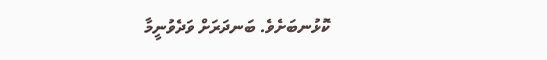ކޮޅުނބަށެވެ. ބަނދަރަށް ވަދެވުނީމާ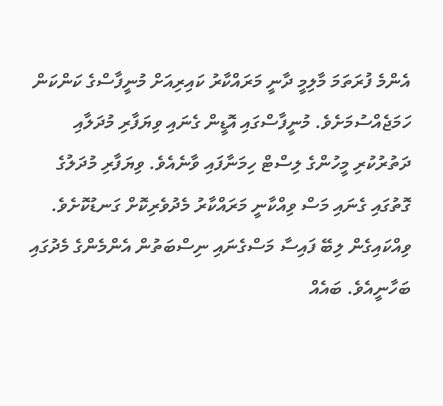އެންމެ ފުރަތަމަ މާލިމީ ދާނީ މަރައްކާރު ކައިރިއަށް މުނީފާސްގެ ކަންކަން ހަމަޖެއްސުމަށެވެ. މުނީފާސްގައި އޮޑީން ގެނައި ވިޔަފާރި މުދަލާއި ދަތުރުކުރި މީހުންގެ ލިސްޓް ހިމަނާފައި ވާނެއެވެ. ވިޔަފާރި މުދަލުގެ ގޮތުގައި ގެނައި މަސް ވިއްކާނީ މަރައްކާރު މެދުވެރިކޮށް ގަނޑުކޮށެވެ. ވިއްކައިގެން ލިބޭ ފައިސާ މަސްގެނައި ނިސްބަތުން އެންމެންގެ މެދުގައި ބަހާނީއެވެ. ބައެއް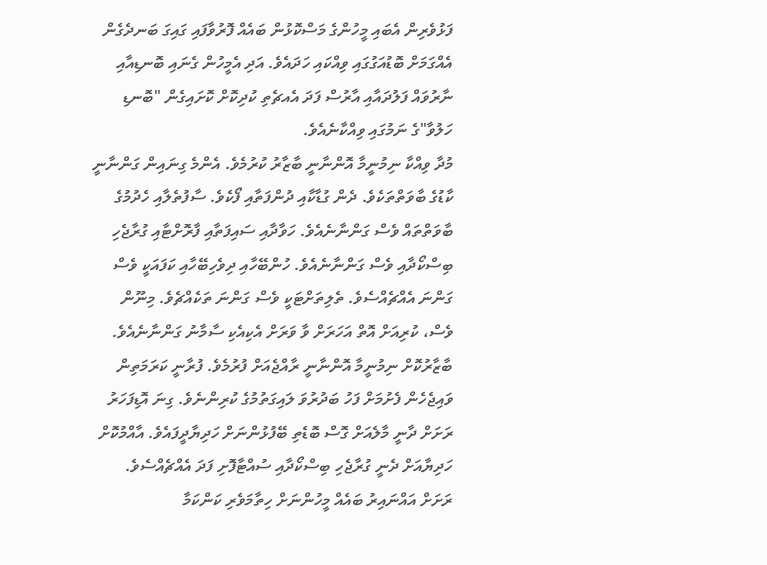ފަޅުވެރިން އެބައި މީހުންގެ މަސްކޮޅުން ބައެއް ފޮރުވާފައި ގައިގަ ބަނދެގެން އެއްގަމަށް ބޮޑުއަގުގައި ވިއްކައި ހަދައެވެ. އަދި އެމީހުން ގެނައި ބޮނޑިއާއި ނާރުވައް ފަލުދައާއި އާރުސް ފަދަ އެއޗެތި ކުދިކޮށް ކޮށައިގެން "ބޮނޑި ހަލުވާ"ގެ ނަމުގައި ވިއްކާނެއެވެ.
މުދާ ވިއްކާ ނިމުނީމާ އޮންނާނީ ބާޒާރު ކުރުމެވެ. އެންމެ ގިނައިން ގަންނާނީ ކާޑުގެ ބާވަތްތަކެވެ. ދެން ގުޑާކާއި ދުންފަތާއި ފޯކެވެ. ސާފުތެލާއި ހެދުމުގެ ބާވަތްތައް ވެސް ގަންނާނެއެވެ. ހަވާދާއި ސައިފަތާއި ފާރޮށްޓާއި ގުރާޖެހި ބިސްކޯދާއި ވެސް ގަންނާނެއެވެ. ހުންބޭހާއި ދިވެހިބޭހާއި ކަފައަކީ ވެސް ގަންނަ އެއްޗެއްސެވެ. ތެލިތަށްޓަކީ ވެސް ގަންނަ ތަކެއްޗެވެ. މިނޫން ވެސް، ކުރިއަށް އޮތް އަހަރަށް ވާ ވަރަށް އެކިއެކި ސާމާނު ގަންނާނެއެވެ.
ބާޒާރުކޮށް ނިމުނީމާ އޮންނާނީ ރާއްޖެއަށް ފުރުމެވެ. ފުރާނީ ކަރަމަތިން ވައިޖެހެން ފެށުމަށް ފަހު ބަދުރުވަ ލައިގަތުމުގެ ކުރިންނެވެ. ގިނަ އޮޑިފަހަރު ރަށަށް ދާނީ މާލެއަށް ގޮސް ބޮޑެތި ބޭފުޅުންނަށް ހަދިޔާދީފައެވެ. އާއްމުކޮށް ހަދިޔާއަށް ދެނީ ގުރާޖެހި ބިސްކޯދާއި ސުއްޓާފޮށި ފަދަ އެއްޗެއްސެވެ.
ރަށަށް އައްނައިރު ބައެއް މީހުންނަށް ހިތާމަވެރި ކަންކަމާ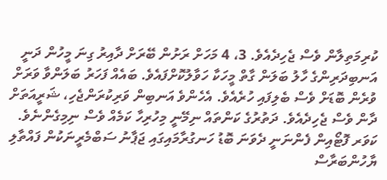ކުރިމަތިލާން ވެސް ޖެހިދެއެވެ. 3، 4 މަހަށް ރަށުން ބޭރަށް ދާއިރު ގިނަ މީހުން ދަނީ އަނބިދަރިންގެ ހާލު ބަލަން ގާތް މީހަކާ ހަވާލުކޮށްފައެވެ. ބައެއް ފަހަރު ބަލަންވާ ވަރަށް ވުރެން ބޮޑަށް ވެސް ބެލިފައި ހުރެއެވެ. އެހެންވެ އަނބިން ވަރިކުރަންޖެހި، ޝަރީއަތަށް ދާން ވެސް ޖެހިދެއެވެ. ދަތުރުގެ ކަންތައް ނިމޭނީ މިހުރިހާ ކަމެއް ވެސް ނިމިގެންނެވެ.
ކަވަރ ފޮޓޯއިން ފެންނަނީ ދެވަނަ ބޮޑު ހަނގުރާމައިގައި ޖަޕާނު ސަބްމެރީނަކުން ފައްތާލި ޔާހުންބަރާސް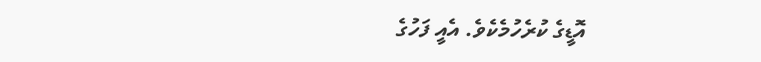އޮޑީގެ ކުރެހުމެކެވެ. އެއީ ފަހުގެ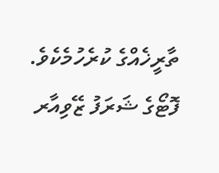ތާރީޚެއްގެ ކުރެހުމެކެވެ.  ފޮޓޯގެ ޝަރަފު ޒޭވިއާރ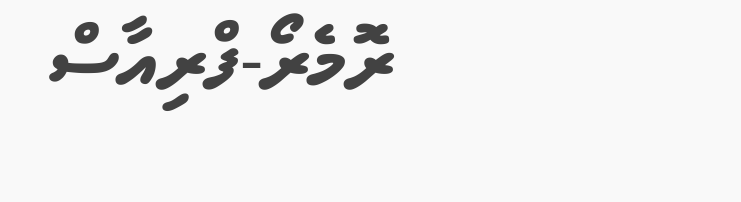ރޮމެރޯ-ފްރިއާސް